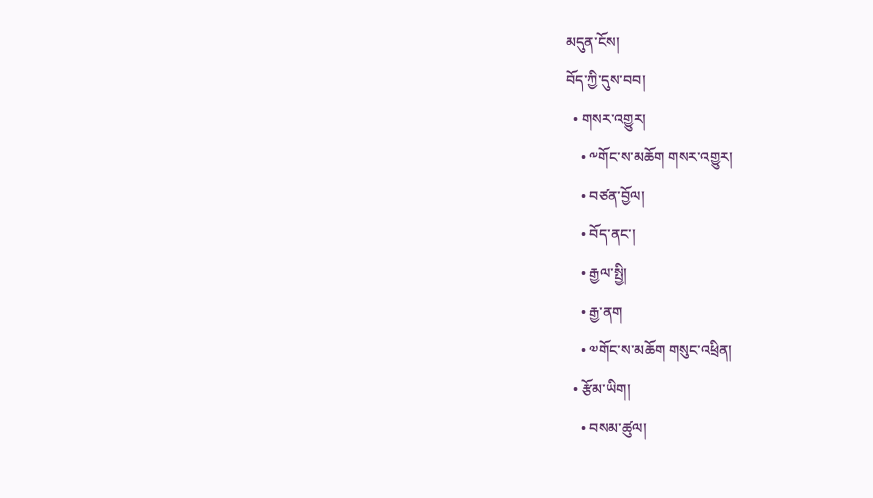མདུན་ངོས།
བོད་ཀྱི་དུས་བབ།
  • གསར་འགྱུར།
    • ༸གོང་ས་མཆོག གསར་འགྱུར།
    • བཙན་བྱོལ།
    • བོད་ནང་།
    • རྒྱལ་སྤྱི།
    • རྒྱ་ནག
    • ༧གོང་ས་མཆོག གསུང་འཕྲིན།
  • རྩོམ་ཡིག།
    • བསམ་ཚུལ།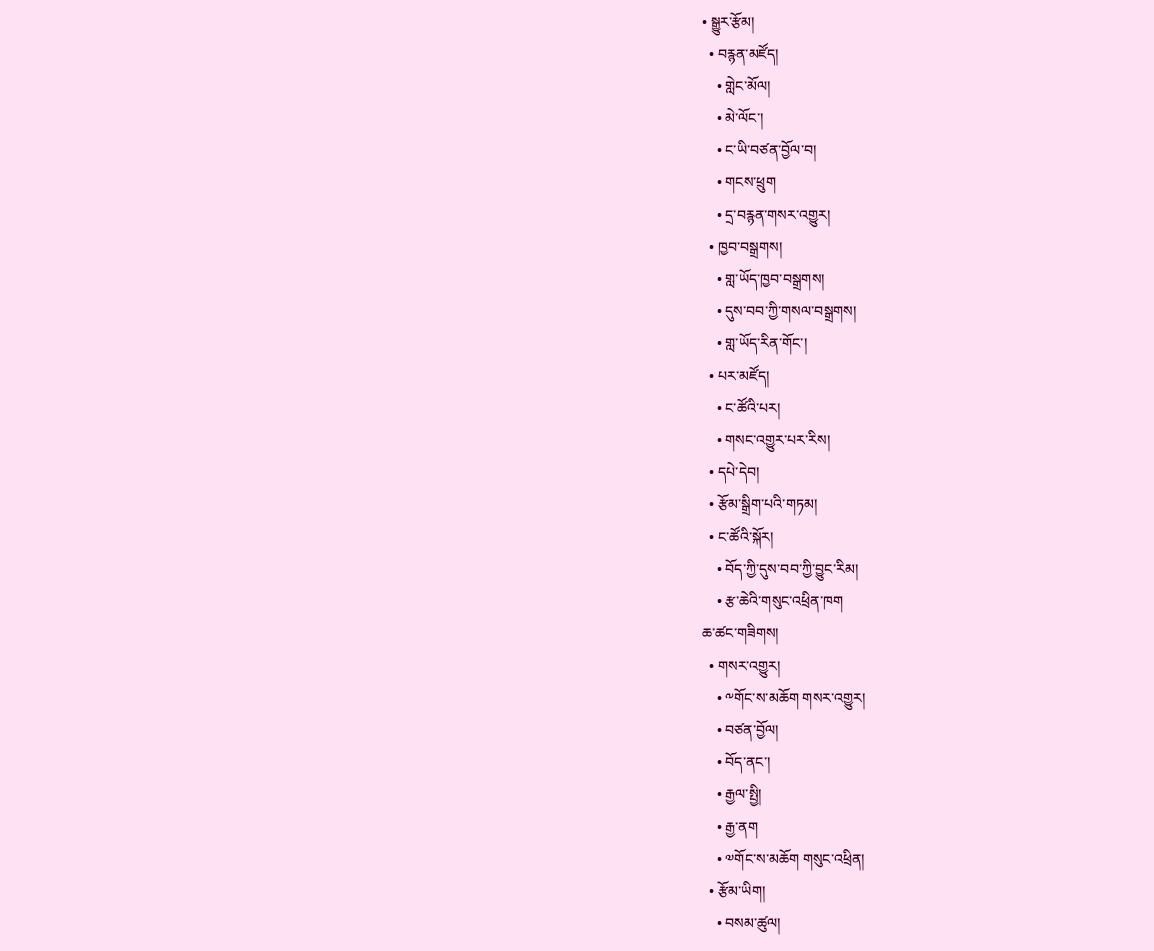• སྒྱུར་རྩོམ།
  • བརྙན་མཛོད།
    • གླེང་མོལ།
    • མེ་ལོང་།
    • ང་ཡི་བཙན་བྱོལ་བ།
    • གངས་ཕྲུག
    • དྲ་བརྙན་གསར་འགྱུར།
  • ཁྱབ་བསྒྲགས།
    • གླ་ཡོད་ཁྱབ་བསྒྲགས།
    • དུས་བབ་ཀྱི་གསལ་བསྒྲགས།
    • གླ་ཡོད་རིན་གོང་།
  • པར་མཛོད།
    • ང་ཚོའི་པར།
    • གསང་འགྱུར་པར་རིས།
  • དཔེ་དེབ།
  • རྩོམ་སྒྲིག་པའི་གཏམ།
  • ང་ཚོའི་སྐོར།
    • བོད་ཀྱི་དུས་བབ་ཀྱི་བྱུང་རིམ།
    • རྩ་ཆེའི་གསུང་འཕྲིན་ཁག
ཆ་ཚང་གཟིགས།
  • གསར་འགྱུར།
    • ༸གོང་ས་མཆོག གསར་འགྱུར།
    • བཙན་བྱོལ།
    • བོད་ནང་།
    • རྒྱལ་སྤྱི།
    • རྒྱ་ནག
    • ༧གོང་ས་མཆོག གསུང་འཕྲིན།
  • རྩོམ་ཡིག།
    • བསམ་ཚུལ།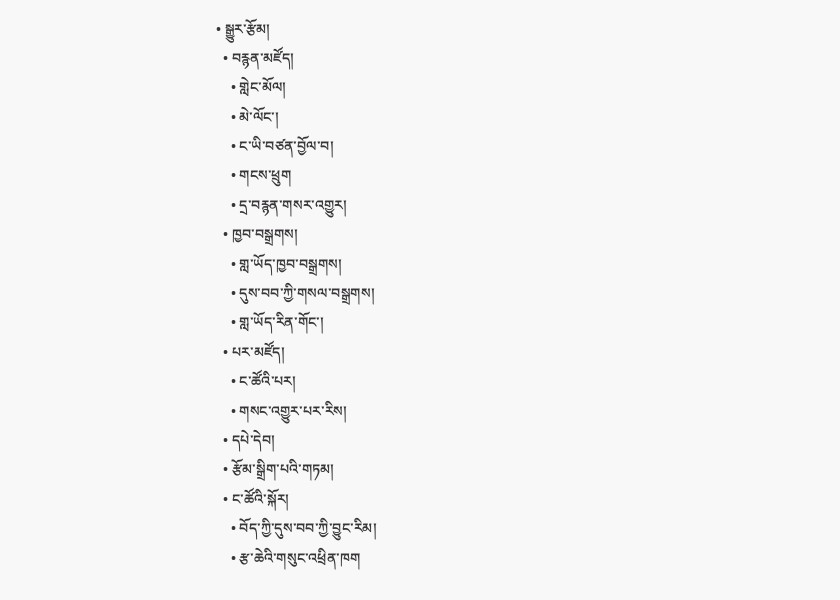• སྒྱུར་རྩོམ།
  • བརྙན་མཛོད།
    • གླེང་མོལ།
    • མེ་ལོང་།
    • ང་ཡི་བཙན་བྱོལ་བ།
    • གངས་ཕྲུག
    • དྲ་བརྙན་གསར་འགྱུར།
  • ཁྱབ་བསྒྲགས།
    • གླ་ཡོད་ཁྱབ་བསྒྲགས།
    • དུས་བབ་ཀྱི་གསལ་བསྒྲགས།
    • གླ་ཡོད་རིན་གོང་།
  • པར་མཛོད།
    • ང་ཚོའི་པར།
    • གསང་འགྱུར་པར་རིས།
  • དཔེ་དེབ།
  • རྩོམ་སྒྲིག་པའི་གཏམ།
  • ང་ཚོའི་སྐོར།
    • བོད་ཀྱི་དུས་བབ་ཀྱི་བྱུང་རིམ།
    • རྩ་ཆེའི་གསུང་འཕྲིན་ཁག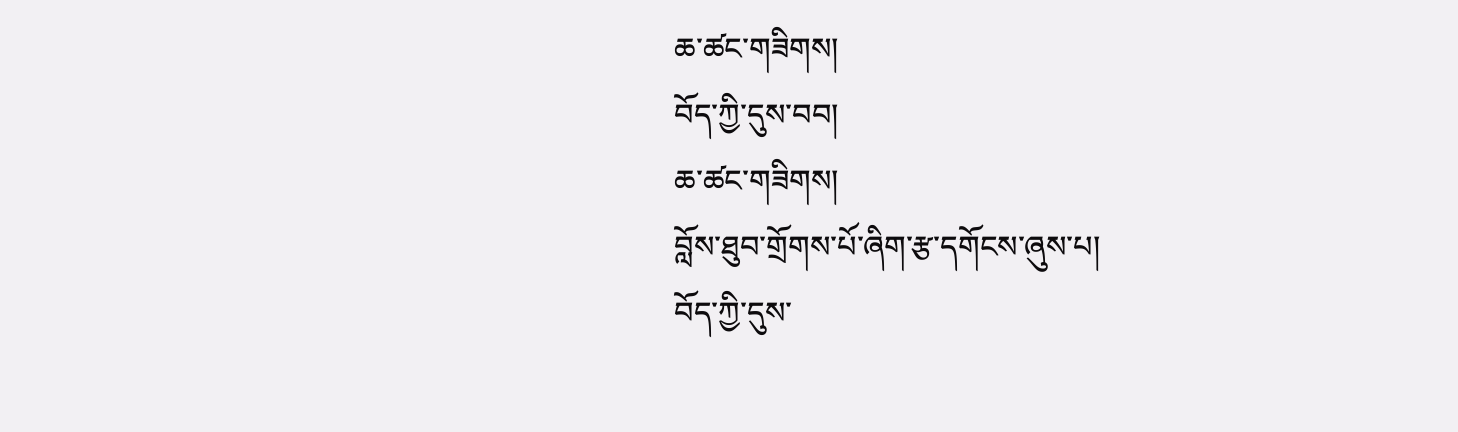ཆ་ཚང་གཟིགས།
བོད་ཀྱི་དུས་བབ།
ཆ་ཚང་གཟིགས།
བློས་ཐུབ་གྲོགས་པོ་ཞིག་རྩ་དགོངས་ཞུས་པ།
བོད་ཀྱི་དུས་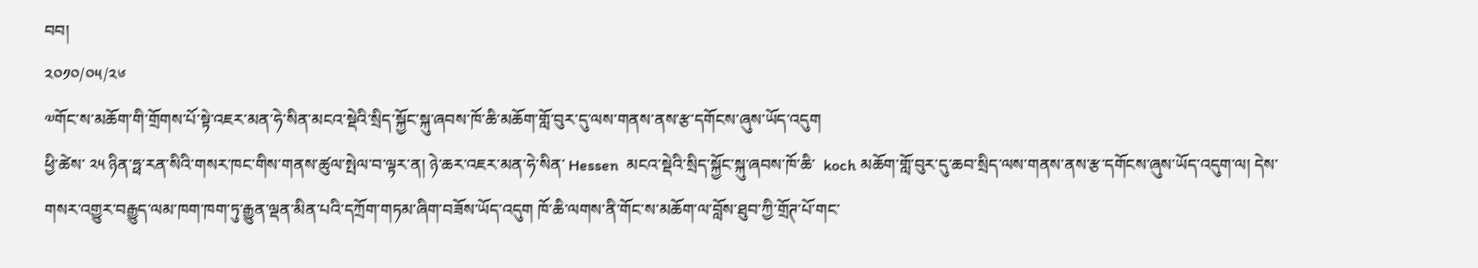བབ།
༢༠༡༠/༠༥/༢༦
༧གོང་ས་མཆོག་གི་གྲོགས་པོ་སྟེ་འཇར་མན་ཧེ་སིན་མངའ་སྡེའི་སྲིད་སྐྱོང་སྐུ་ཞབས་ཁོ་ཆི་མཆོག་གློ་བུར་དུ་ལས་གནས་ནས་རྩ་དགོངས་ཞུས་ཡོད་འདུག
ཕྱི་ཚེས་ ༢༥ ཉིན་ཧྥ་རན་སིའི་གསར་ཁང་གིས་གནས་ཚུལ་སྤེལ་བ་ལྟར་ན། ཉེ་ཆར་འཇར་མན་ཧེ་སིན་ Hessen  མངའ་སྡེའི་སྲིད་སྐྱོང་སྐུ་ཞབས་ཁོ་ཆི་  koch མཆོག་གློ་བུར་དུ་ཆབ་སྲིད་ལས་གནས་ནས་རྩ་དགོངས་ཞུས་ཡོད་འདུག་ལ། དེས་གསར་འགྱུར་བརྒྱུད་ལམ་ཁག་ཁག་ཏུ་རྒྱུན་ལྡན་མིན་པའི་དཀྲོག་གཏམ་ཞིག་བཟོས་ཡོད་འདུག ཁོ་ཆི་ལགས་ནི་གོང་ས་མཆོག་ལ་བློས་ཐུབ་ཀྱི་གྲོཊ་པོ་གང་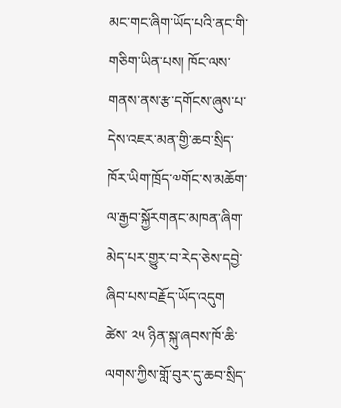མང་གང་ཞིག་ཡོད་པའི་ནང་གི་གཅིག་ཡིན་པས། ཁོང་ལས་གནས་ནས་རྩ་དགོངས་ཞུས་པ་དེས་འཇར་མན་གྱི་ཆབ་སྲིད་ཁོར་ཡིག་ཁྲོད་༧གོང་ས་མཆོག་ལ་རྒྱབ་སྐྱོརགནང་མཁན་ཞིག་མེད་པར་གྱུར་བ་རེད་ཅེས་དབྱེ་ཞིབ་པས་བརྗོད་ཡོད་འདུག
ཚེས་ ༢༥ ཉིན་སྐུ་ཞབས་ཁོ་ཆི་ལགས་ཀྱིས་གློ་བུར་དུ་ཆབ་སྲིད་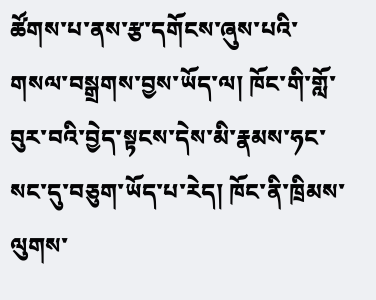ཚོགས་པ་ནས་རྩ་དགོངས་ཞུས་པའི་གསལ་བསྒྲགས་བྱས་ཡོད་ལ། ཁོང་གི་གློ་བུར་བའི་བྱེད་སྟངས་དེས་མི་རྣམས་ཧང་སང་དུ་བཅུག་ཡོད་པ་རེད། ཁོང་ནི་ཁྲིམས་ལུགས་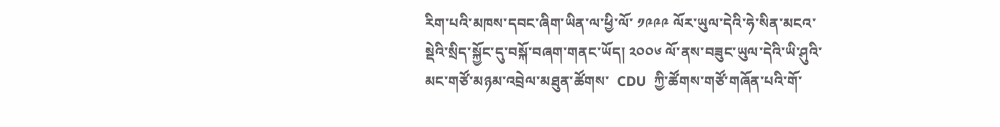རིག་པའི་མཁས་དབང་ཞིག་ཡིན་ལ་ཕྱི་ལོ་ ༡༩༩༩ ལོར་ཡུལ་དེའི་ཧེ་སིན་མངའ་སྡེའི་སྲིད་སྐྱོང་དུ་བསྐོ་བཞག་གནང་ཡོད། ༢༠༠༦ ལོ་ནས་བཟུང་ཡུལ་དེའི་ཡི་ཤུའི་མང་གཙོ་མཉམ་འབྲེལ་མཐུན་ཚོགས་  CDU  ཀྱི་ཚོགས་གཙོ་གཞོན་པའི་གོ་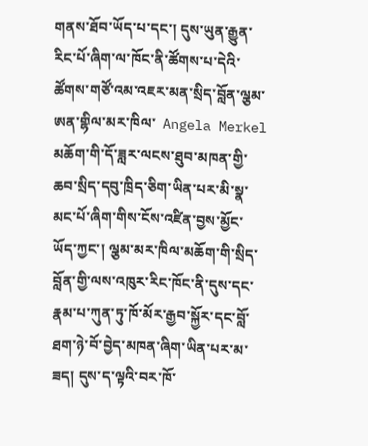གནས་ཐོབ་ཡོད་པ་དང་། དུས་ཡུན་རྒྱུན་རིང་པོ་ཞིག་ལ་ཁོང་ནི་ཚོགས་པ་དེའི་ཚོགས་གཙོ་འམ་འཇར་མན་སྲིད་བློན་ལྕམ་ཨན་གྷིལ་མར་ཁིལ་  Angela Merkel  མཆོག་གི་དོ་ཟླར་ལངས་ཐུབ་མཁན་གྱི་ཆབ་སྲིད་དབུ་ཁྲིད་ཅིག་ཡིན་པར་མི་སྣ་མང་པོ་ཞིག་གིས་ངོས་འཛིན་བྱས་མྱོང་ཡོད་ཀྱང་། ལྕམ་མར་ཁིལ་མཆོག་གི་སྲིད་བློན་གྱི་ལས་འཁུར་རིང་ཁོང་ནི་དུས་དང་རྣམ་པ་ཀུན་ཏུ་ཁོ་མོར་རྒྱབ་སྐྱོར་དང་བློ་ཐག་ཉེ་བོ་བྱེད་མཁན་ཞིག་ཡིན་པར་མ་ཟད། དུས་ད་ལྟའི་བར་ཁོ་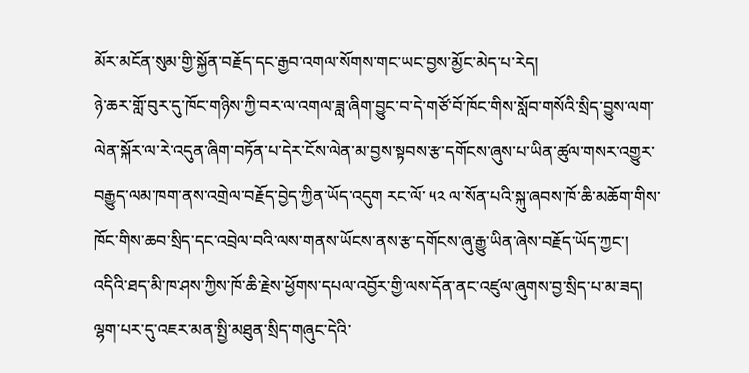མོར་མངོན་སུམ་གྱི་སྐྱོན་བརྗོད་དང་རྒྱབ་འགལ་སོགས་གང་ཡང་བྱས་མྱོང་མེད་པ་རེད།
ཉེ་ཆར་གློ་བུར་དུ་ཁོང་གཉིས་ཀྱི་བར་ལ་འགལ་ཟླ་ཞིག་བྱུང་བ་དེ་གཙོ་བོ་ཁོང་གིས་སློབ་གསོའི་སྲིད་བྱུས་ལག་ལེན་སྐོར་ལ་རེ་འདུན་ཞིག་བཏོན་པ་དེར་ངོས་ལེན་མ་བྱས་སྟབས་རྩ་དགོངས་ཞུས་པ་ཡིན་ཚུལ་གསར་འགྱུར་བརྒྱུད་ལམ་ཁག་ནས་འགྲེལ་བརྗོད་བྱེད་ཀྱིན་ཡོད་འདུག རང་ལོ་ ༥༢ ལ་སོན་པའི་སྐུ་ཞབས་ཁོ་ཆི་མཆོག་གིས་ཁོང་གིས་ཆབ་སྲིད་དང་འབྲེལ་བའི་ལས་གནས་ཡོངས་ནས་རྩ་དགོངས་ཞུ་རྒྱུ་ཡིན་ཞེས་བརྗོད་ཡོད་ཀྱང་། འདིའི་ཐད་མི་ཁ་ཤས་ཀྱིས་ཁོ་ཆི་རྗེས་ཕྱོགས་དཔལ་འབྱོར་གྱི་ལས་དོན་ནང་འཛུལ་ཞུགས་བྱ་སྲིད་པ་མ་ཟད། ལྷག་པར་དུ་འཇར་མན་སྤྱི་མཐུན་སྲིད་གཞུང་དེའི་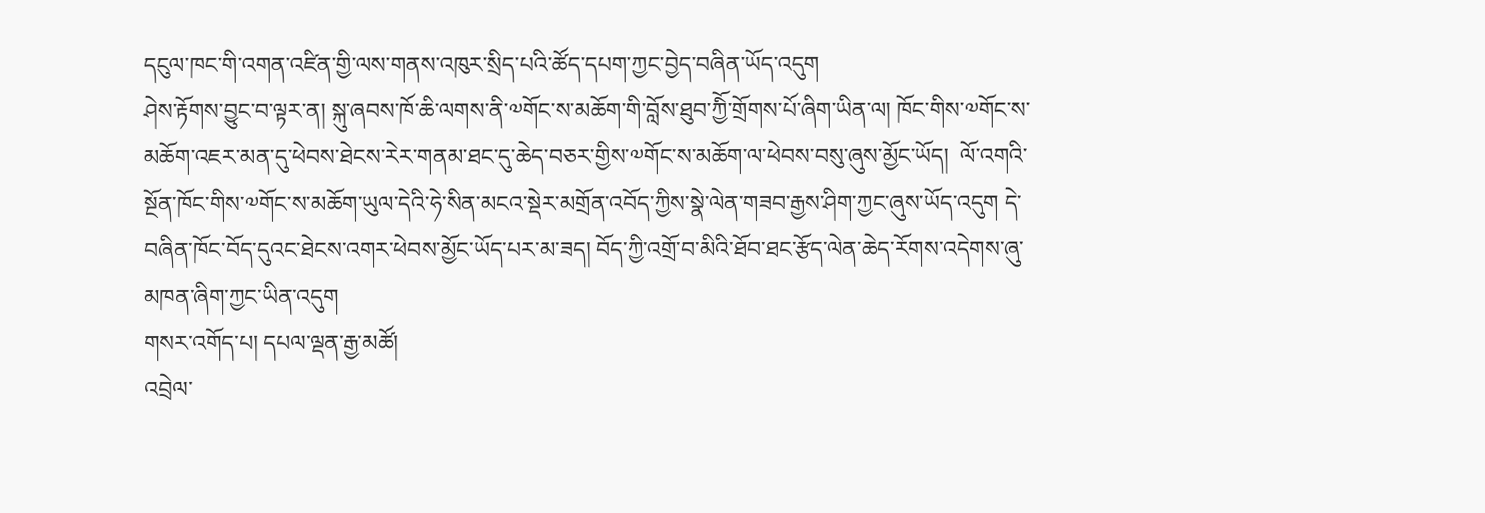དངུལ་ཁང་གི་འགན་འཛིན་གྱི་ལས་གནས་འཁུར་སྲིད་པའི་ཚོད་དཔག་ཀྱང་བྱེད་བཞིན་ཡོད་འདུག
ཤེས་རྟོགས་བྱུང་བ་ལྟར་ན། སྐུ་ཞབས་ཁོ་ཆི་ལགས་ནི་༧གོང་ས་མཆོག་གི་བློས་ཐུབ་ཀྱིོ་གྲོགས་པོ་ཞིག་ཡིན་ལ། ཁོང་གིས་༧གོང་ས་མཆོག་འཇར་མན་དུ་ཕེབས་ཐེངས་རེར་གནམ་ཐང་དུ་ཆེད་བཅར་གྱིས་༧གོང་ས་མཆོག་ལ་ཕེབས་བསུ་ཞུས་མྱོང་ཡོད།  ལོ་འགའི་སྔོན་ཁོང་གིས་༧གོང་ས་མཆོག་ཡུལ་དེའི་ཧེ་སིན་མངའ་སྡེར་མགྲོན་འབོད་ཀྱིས་སྣེ་ལེན་གཟབ་རྒྱས་ཤིག་ཀྱང་ཞུས་ཡོད་འདུག དེ་བཞིན་ཁོང་བོད་དུའང་ཐེངས་འགར་ཕེབས་མྱོང་ཡོད་པར་མ་ཟད། བོད་ཀྱི་འགྲོ་བ་མིའི་ཐོབ་ཐང་རྩོད་ལེན་ཆེད་རོགས་འདེགས་ཞུ་མཁན་ཞིག་ཀྱང་ཡིན་འདུག
གསར་འགོད་པ། དཔལ་ལྡན་རྒྱ་མཚོ།
འབྲེལ་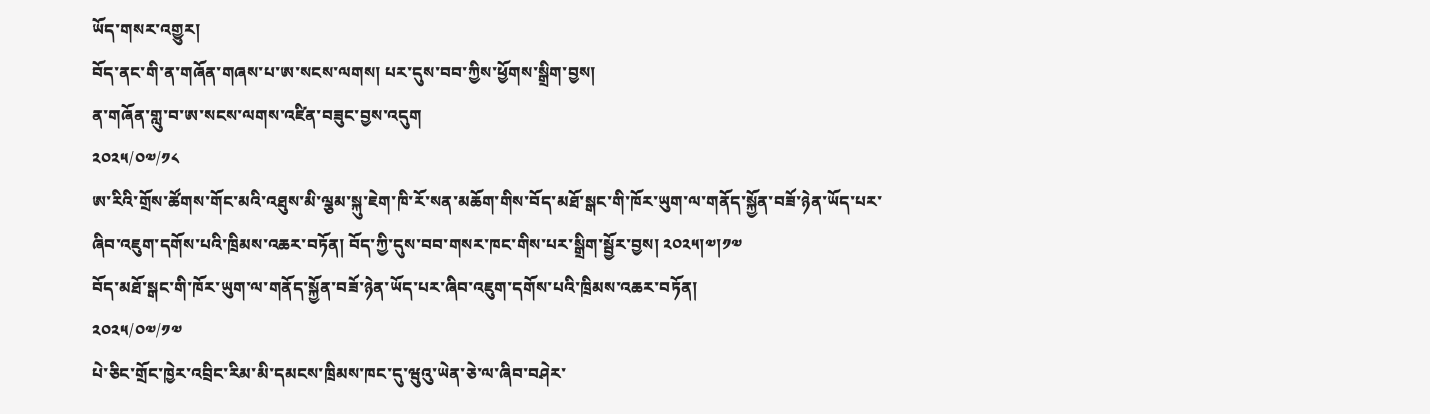ཡོད་གསར་འགྱུར།
བོད་ནང་གི་ན་གཞོན་གཞས་པ་ཨ་སངས་ལགས། པར་དུས་བབ་ཀྱིས་ཕྱོགས་སྒྲིག་བྱས།
ན་གཞོན་གླུ་བ་ཨ་སངས་ལགས་འཛིན་བཟུང་བྱས་འདུག
༢༠༢༥/༠༧/༡༨
ཨ་རིའི་གྲོས་ཚོགས་གོང་མའི་འཐུས་མི་ལྕམ་སྐུ་ཇེག་ཁི་རོ་སན་མཆོག་གིས་བོད་མཐོ་སྒང་གི་ཁོར་ཡུག་ལ་གནོད་སྐྱོན་བཟོ་ཉེན་ཡོད་པར་ཞིབ་འཇུག་དགོས་པའི་ཁྲིམས་འཆར་བཏོན། བོད་ཀྱི་དུས་བབ་གསར་ཁང་གིས་པར་སྒྲིག་སྦྱོར་བྱས། ༢༠༢༥།༧།༡༧
བོད་མཐོ་སྒང་གི་ཁོར་ཡུག་ལ་གནོད་སྐྱོན་བཟོ་ཉེན་ཡོད་པར་ཞིབ་འཇུག་དགོས་པའི་ཁྲིམས་འཆར་བཏོན།
༢༠༢༥/༠༧/༡༧
པེ་ཅིང་གྲོང་ཁྱེར་འབྲིང་རིམ་མི་དམངས་ཁྲིམས་ཁང་དུ་ཝུའུ་ཡེན་ཅེ་ལ་ཞིབ་བཤེར་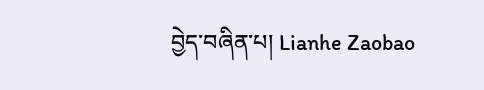བྱེད་བཞིན་པ། Lianhe Zaobao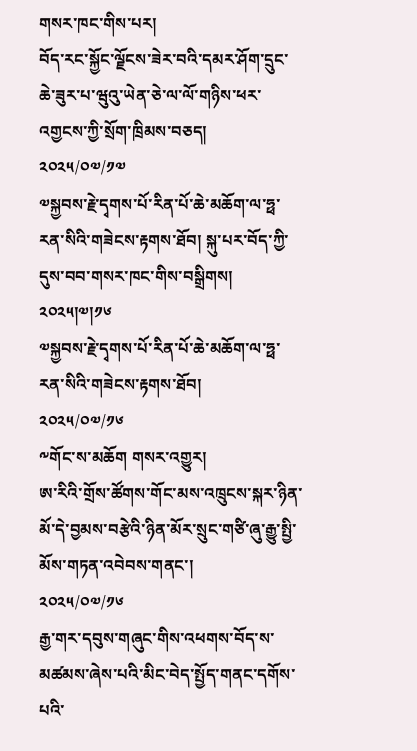གསར་ཁང་གིས་པར།
བོད་རང་སྐྱོང་ལྗོངས་ཟེར་བའི་དམར་ཤོག་དྲུང་ཆེ་ཟུར་པ་ཝུའུ་ཡེན་ཅེ་ལ་ལོ་གཉིས་ཕར་འགྱངས་ཀྱི་སྲོག་ཁྲིམས་བཅད།
༢༠༢༥/༠༧/༡༧
༧སྐྱབས་རྗེ་དྭགས་པོ་རིན་པོ་ཆེ་མཆོག་ལ་ཧྥ་རན་སིའི་གཟེངས་རྟགས་ཐོབ། སྐུ་པར་བོད་ཀྱི་དུས་བབ་གསར་ཁང་གིས་བསྒྲིགས། ༢༠༢༥།༧།༡༦
༧སྐྱབས་རྗེ་དྭགས་པོ་རིན་པོ་ཆེ་མཆོག་ལ་ཧྥ་རན་སིའི་གཟེངས་རྟགས་ཐོབ།
༢༠༢༥/༠༧/༡༦
༸གོང་ས་མཆོག གསར་འགྱུར།
ཨ་རིའི་གྲོས་ཚོགས་གོང་མས་འཁྲུངས་སྐར་ཉིན་མོ་དེ་བྱམས་བརྩེའི་ཉིན་མོར་སྲུང་གཙི་ཞུ་རྒྱུ་སྤྱི་མོས་གཏན་འབེབས་གནང་།
༢༠༢༥/༠༧/༡༦
རྒྱ་གར་དབུས་གཞུང་གིས་འཕགས་བོད་ས་མཚམས་ཞེས་པའི་མིང་བེད་སྤྱོད་གནང་དགོས་པའི་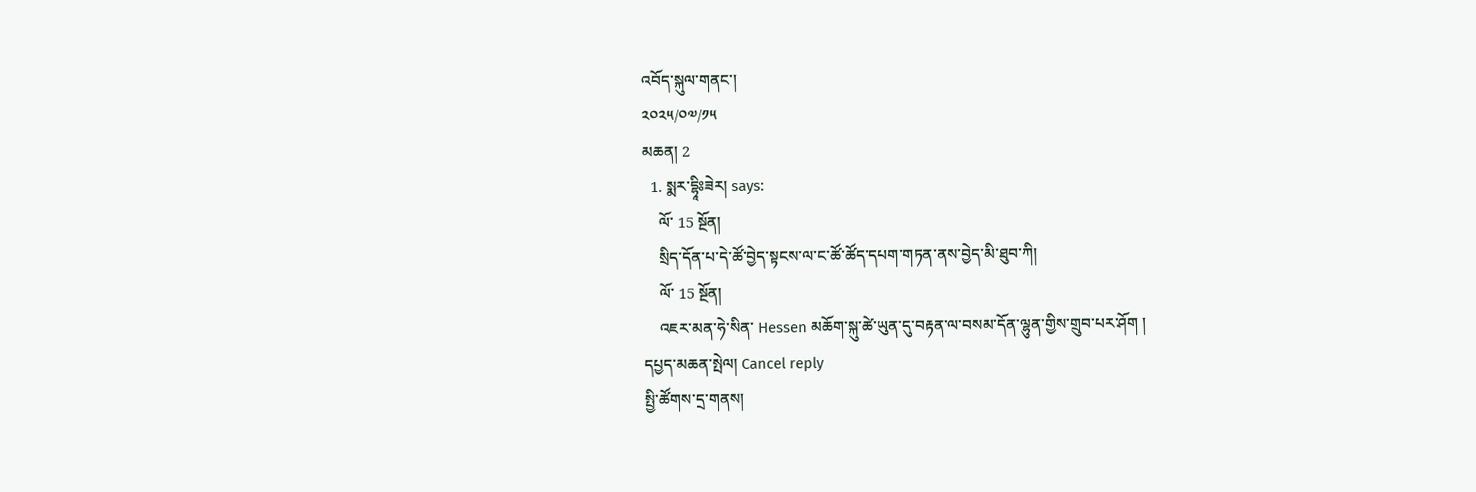འབོད་སྐུལ་གནང་།
༢༠༢༥/༠༧/༡༥
མཆན། 2
  1. སྨར་དྷཱིཿཟེར། says:
    ལོ་ 15 སྔོན།
    སྲིད་དོན་པ་དེ་ཚོ་བྱེད་སྟངས་ལ་ང་ཚོ་ཚོད་དཔག་གཏན་ནས་བྱེད་མི་ཐུབ་ཀི།
    ལོ་ 15 སྔོན།
    འཇར་མན་ཧེ་སིན་ Hessen མཆོག་སྐུ་ཚེ་ཡུན་དུ་བརྟན་ལ་བསམ་དོན་ལྷུན་གྱིས་གྲུབ་པར་ཤོག །
དཔྱད་མཆན་སྤེལ། Cancel reply
སྤྱི་ཚོགས་དྲ་གནས།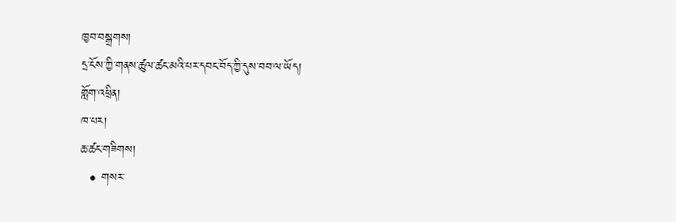ཁྱབ་བསྒྲགས།
དྲ་ངོས་ཀྱི་གནས་ཚུལ་ཚང་མའི་པར་དབང་བོད་ཀྱི་དུས་བབ་ལ་ཡོད།
གློག་འཕྲིན།
ཁ་པར།
ཆ་ཚང་གཟིགས།
  • གསར་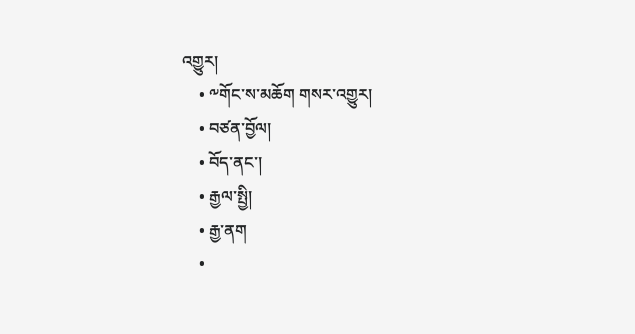འགྱུར།
    • ༸གོང་ས་མཆོག གསར་འགྱུར།
    • བཙན་བྱོལ།
    • བོད་ནང་།
    • རྒྱལ་སྤྱི།
    • རྒྱ་ནག
    •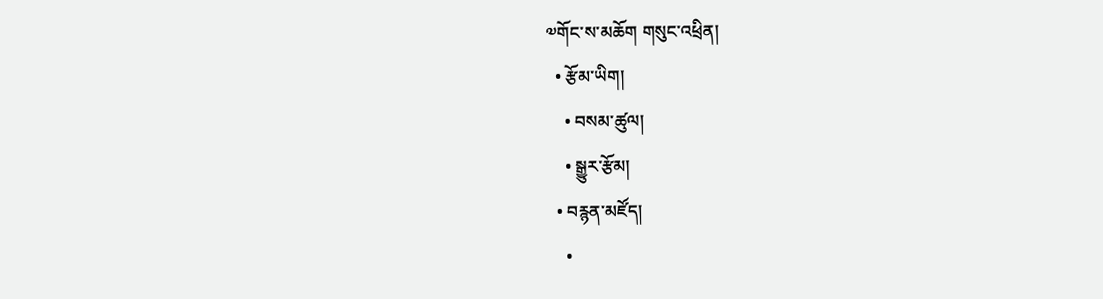༧གོང་ས་མཆོག གསུང་འཕྲིན།
  • རྩོམ་ཡིག།
    • བསམ་ཚུལ།
    • སྒྱུར་རྩོམ།
  • བརྙན་མཛོད།
    •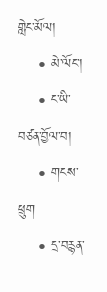གླེང་མོལ།
    • མེ་ལོང་།
    • ང་ཡི་བཙན་བྱོལ་བ།
    • གངས་ཕྲུག
    • དྲ་བརྙན་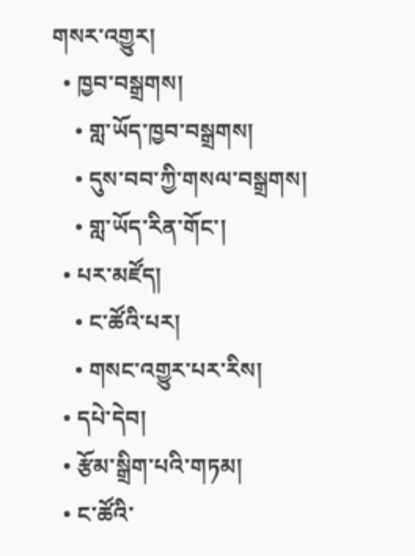གསར་འགྱུར།
  • ཁྱབ་བསྒྲགས།
    • གླ་ཡོད་ཁྱབ་བསྒྲགས།
    • དུས་བབ་ཀྱི་གསལ་བསྒྲགས།
    • གླ་ཡོད་རིན་གོང་།
  • པར་མཛོད།
    • ང་ཚོའི་པར།
    • གསང་འགྱུར་པར་རིས།
  • དཔེ་དེབ།
  • རྩོམ་སྒྲིག་པའི་གཏམ།
  • ང་ཚོའི་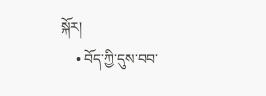སྐོར།
    • བོད་ཀྱི་དུས་བབ་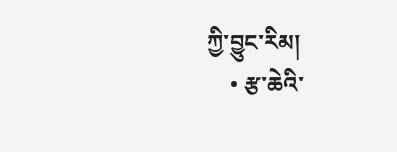ཀྱི་བྱུང་རིམ།
    • རྩ་ཆེའི་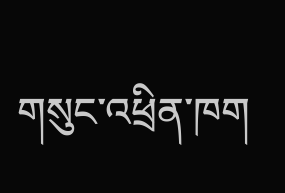གསུང་འཕྲིན་ཁག